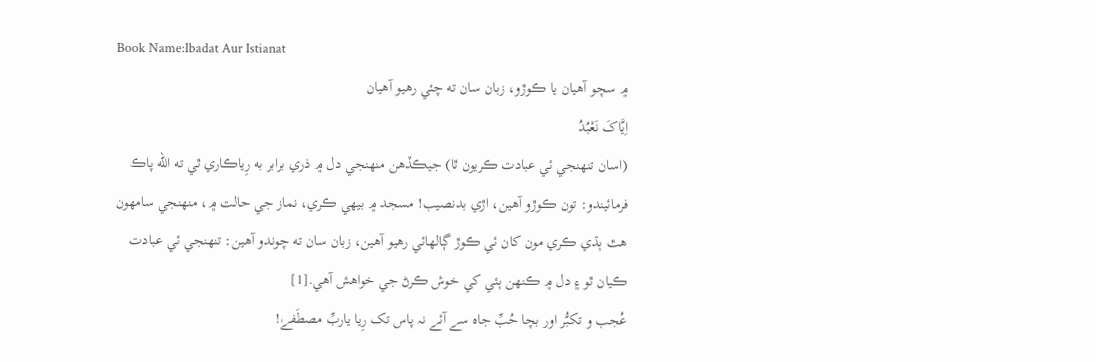Book Name:Ibadat Aur Istianat
۾ سچو آهيان يا ڪوڙو، زبان سان ته چئي رهيو آهيان
اِیَّاکَ نَعْبُدُ
(اسان تنهنجي ئي عبادت ڪريون ٿا) جيڪڏهن منهنجي دل ۾ ذري برابر به رِياڪاري ٿي ته الله پاڪ فرمائيندو: تون ڪوڙو آهين، اڙي بدنصيب! مسجد ۾ بيهي ڪري، نماز جي حالت ۾، منهنجي سامهون هٿ ٻڌي ڪري مون کان ئي ڪوڙ ڳالهائي رهيو آهين، زبان سان ته چوندو آهين: تنهنجي ئي عبادت ڪيان ٿو ۽ دل ۾ ڪنهن ٻئي کي خوش ڪرڻ جي خواهش آهي.[1]
عُجب و تکبُّر اور بچا حُبِّ جاہ سے آئے نہ پاس تک رِیا یاربِّ مصطَفےٰ!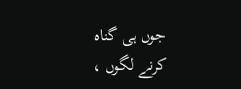جوں ہی گناہ کرنے لگوں ،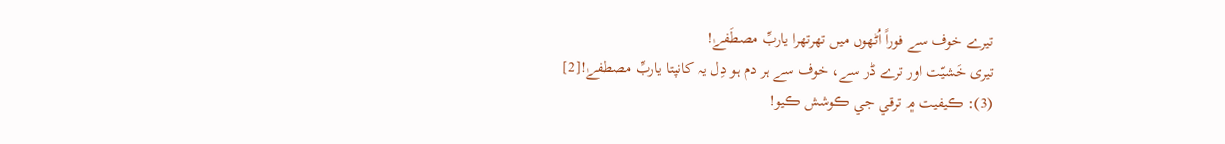تیرے خوف سے فوراً اُٹھوں میں تھرتھرا یاربِّ مصطَفےٰ!
تیری خَشیّت اور ترے ڈر سے، خوف سے ہر دم ہو دِل یہ کانپتا یاربِّ مصطفےٰ![2]
(3): ڪيفيت ۾ ترقي جي ڪوشش ڪيو!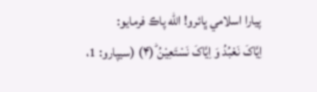پيارا اسلامي ڀائرو! الله پاڪ فرمايو:
اِیَّاکَ نَعْبُدُ وَ اِیَّاکَ نَسْتَعِیْنُ ؕ(۴) (سيپارو: 1،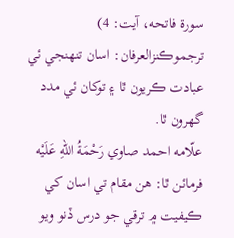سورة فاتحه، آيت: 4)
ترجموڪنزالعرفان: اسان تنهنجي ئي عبادت ڪريون ٿا ۽ توکان ئي مدد گهرون ٿا.
علّامه احمد صاوي رَحْمَةُ اللهِ عَلَيْه فرمائن ٿا: هن مقام تي اسان کي ڪيفيت ۾ ترقي جو درس ڏنو ويو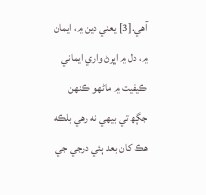آهي.[3] يعني دين ۾، ايمان ۾، دل ۾ اڀرڻ واري ايماني ڪيفيت ۾ ماڻهو ڪنهن جڳھ تي بيهي نه رهي بلڪه هڪ کان بعد ٻئي درجي جي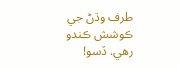طرف وڌڻ جي ڪوشش ڪندو رهي. ڏسو!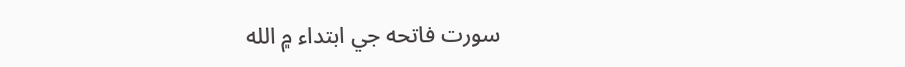سورت فاتحه جي ابتداء ۾ الله